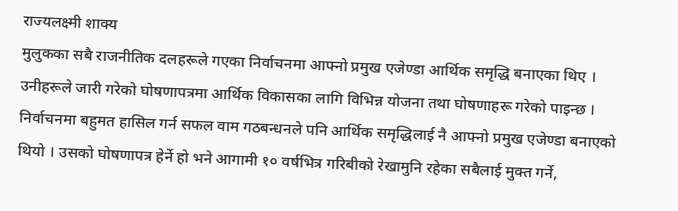राज्यलक्ष्मी शाक्य
मुलुकका सबै राजनीतिक दलहरूले गएका निर्वाचनमा आफ्नो प्रमुख एजेण्डा आर्थिक समृद्धि बनाएका थिए । उनीहरूले जारी गरेको घोषणापत्रमा आर्थिक विकासका लागि विभिन्न योजना तथा घोषणाहरू गरेको पाइन्छ । निर्वाचनमा बहुमत हासिल गर्न सफल वाम गठबन्धनले पनि आर्थिक समृद्धिलाई नै आफ्नो प्रमुख एजेण्डा बनाएको थियो । उसको घोषणापत्र हेर्ने हो भने आगामी १० वर्षभित्र गरिबीको रेखामुनि रहेका सबैलाई मुक्त गर्ने,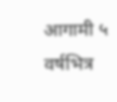आगामी ५ वर्षभित्र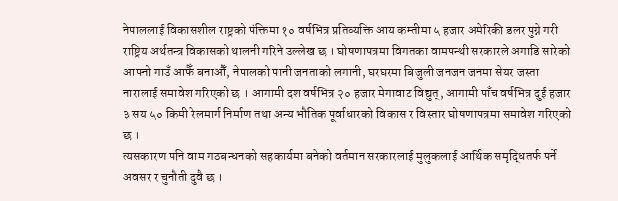नेपाललाई विकासशील राष्ट्रको पंक्तिमा १० वर्षभित्र प्रतिव्यक्ति आय कम्तीमा ५ हजार अमेरिकी डलर पुग्ने गरी राष्ट्रिय अर्थतन्त्र विकासको थालनी गरिने उल्लेख छ । घोषणापत्रमा विगतका वामपन्थी सरकारले अगाडि सारेको आफ्नो गाउँ आफैँ बनाऔँ, नेपालको पानी जनताको लगानी, घरघरमा बिजुली जनजन जनमा सेयर जस्ता नारालाई समावेश गरिएको छ । आगामी दश वर्षभित्र २० हजार मेगावाट विद्युत्, आगामी पाँच वर्षभित्र दुई हजार ३ सय ५० किमी रेलमार्ग निर्माण तथा अन्य भौतिक पूर्वाधारको विकास र विस्तार घोषणापत्रमा समावेश गरिएको छ ।
त्यसकारण पनि वाम गठबन्धनको सहकार्यमा बनेको वर्तमान सरकारलाई मुलुकलाई आर्थिक समृद्धितर्फ पर्ने अवसर र चुनौती दुवै छ ।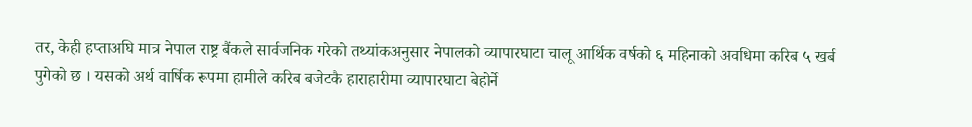तर, केही हप्ताअघि मात्र नेपाल राष्ट्र बैंकले सार्वजनिक गरेको तथ्यांकअनुसार नेपालको व्यापारघाटा चालू आर्थिक वर्षको ६ महिनाको अवधिमा करिब ५ खर्ब पुगेको छ । यसको अर्थ वार्षिक रूपमा हामीले करिब बजेटकै हाराहारीमा व्यापारघाटा बेहोर्ने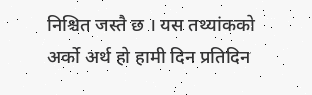निश्चित जस्तै छ । यस तथ्यांकको अर्को अर्थ हो हामी दिन प्रतिदिन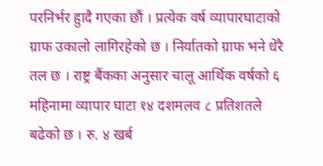परनिर्भर हुादै गएका छौं । प्रत्येक वर्ष व्यापारघाटाको ग्राफ उकालो लागिरहेको छ । निर्यातको ग्राफ भने धेरै तल छ । राष्ट्र बैंकका अनुसार चालू आर्थिक वर्षको ६ महिनामा व्यापार घाटा १४ दशमलव ८ प्रतिशतले बढेको छ । रु. ४ खर्ब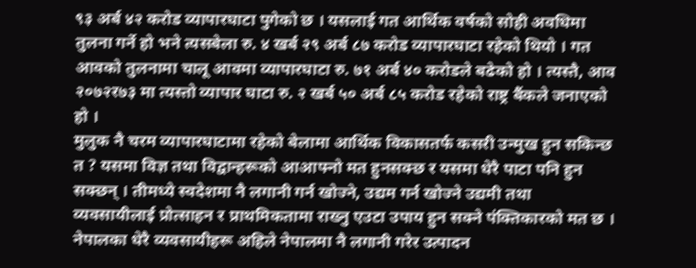९३ अर्ब ४२ करोड व्यापारघाटा पुगेको छ । यसलाई गत आर्थिक वर्षको सोही अवधिमा तुलना गर्ने हो भने त्यसबेला रु. ४ खर्ब २९ अर्ब ८७ करोड व्यापारघाटा रहेको थियो । गत आवको तुलनामा चालू आवमा व्यापारघाटा रु. ७१ अर्ब ४० करोडले बढेको हो । त्यस्तै, आव २०७२र७३ मा त्यस्तो व्यापार घाटा रु. २ खर्ब ५० अर्ब ८५ करोड रहेको राष्ट्र बैंकले जनाएको हो ।
मुलुक नै चरम व्यापारघाटामा रहेको बेलामा आर्थिक विकासतर्फ कसरी उन्मुख हुन सकिन्छ त ? यसमा विज्ञ तथा विद्वान्हरूको आआफ्नो मत हुनसक्छ र यसमा धेरै पाटा पनि हुन सक्छन् । तीमध्ये स्वदेशमा नै लगानी गर्न खोज्ने, उद्यम गर्न खोज्ने उद्यमी तथा व्यवसायीलाई प्रोत्साहन र प्राथमिकतामा राख्नु एउटा उपाय हुन सक्ने पंक्तिकारको मत छ । नेपालका धेरै व्यवसायीहरू अहिले नेपालमा नै लगानी गरेर उत्पादन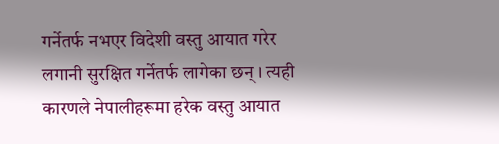गर्नेतर्फ नभएर विदेशी वस्तु आयात गरेर लगानी सुरक्षित गर्नेतर्फ लागेका छन् । त्यही कारणले नेपालीहरूमा हरेक वस्तु आयात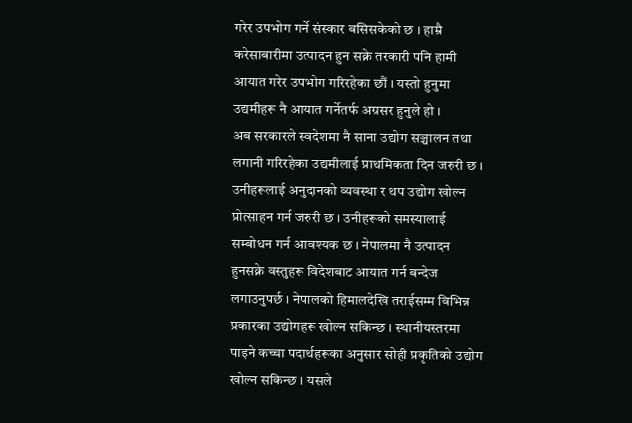गरेर उपभोग गर्ने संस्कार बसिसकेको छ । हाम्रै करेसाबारीमा उत्पादन हुन सक्ने तरकारी पनि हामी आयात गरेर उपभोग गरिरहेका छौं । यस्तो हुनुमा उद्यमीहरू नै आयात गर्नेतर्फ अग्रसर हुनुले हो ।
अब सरकारले स्वदेशमा नै साना उद्योग सञ्चालन तथा लगानी गरिरहेका उद्यमीलाई प्राथमिकता दिन जरुरी छ । उनीहरूलाई अनुदानको व्यवस्था र थप उद्योग खोल्न प्रोत्साहन गर्न जरुरी छ । उनीहरूको समस्यालाई सम्बोधन गर्न आवश्यक छ । नेपालमा नै उत्पादन हुनसक्ने वस्तुहरू विदेशबाट आयात गर्न बन्देज लगाउनुपर्छ । नेपालको हिमालदेखि तराईसम्म विभिन्न प्रकारका उद्योगहरू खोल्न सकिन्छ । स्थानीयस्तरमा पाइने कच्चा पदार्थहरूका अनुसार सोही प्रकृतिको उद्योग खोल्न सकिन्छ । यसले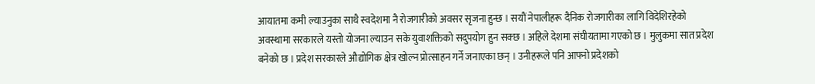आयातमा कमी ल्याउनुका साथै स्वदेशमा नै रोजगारीको अवसर सृजना हुन्छ । सयौं नेपालीहरू दैनिक रोजगारीका लागि विदेशिरहेको अवस्थामा सरकारले यस्तो योजना ल्याउन सके युवाशक्तिको सदुपयोग हुन सक्छ । अहिले देशमा संघीयतामा गएको छ । मुलुकमा सात प्रदेश बनेको छ । प्रदेश सरकारले औद्योगिक क्षेत्र खोल्न प्रोत्साहन गर्ने जनाएका छन् । उनीहरूले पनि आफ्नो प्रदेशको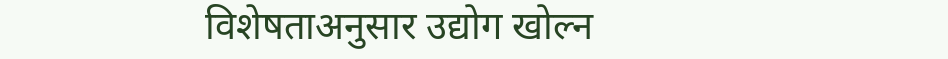विशेषताअनुसार उद्योग खोल्न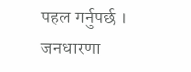पहल गर्नुपर्छ ।
जनधारणा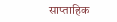साप्ताहिक